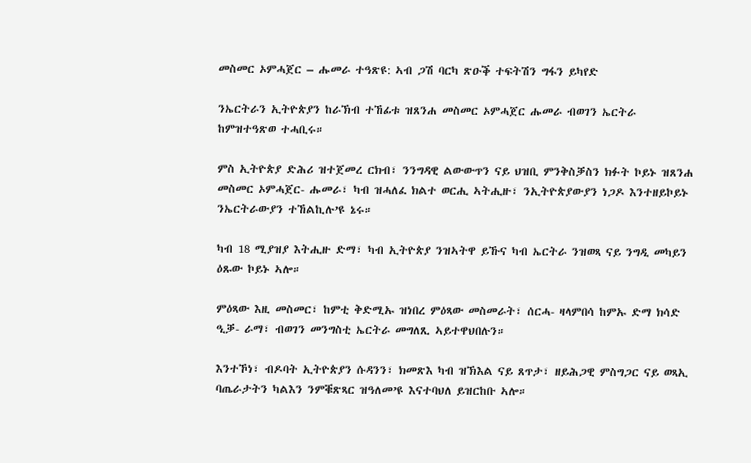መስመር ኦምሓጀር – ሑመራ ተዓጽዩ: ኣብ ጋሽ ባርካ ጽዑቕ ተፍትሽን ግፋን ይካየድ

ንኤርትራን ኢትዮጵያን ከራኽብ ተኸፊቱ ዝጸንሐ መስመር ኦምሓጀር ሑመራ ብወገን ኤርትራ ከምዝተዓጽወ ተሓቢሩ።

ምስ ኢትዮጵያ ድሕሪ ዝተጀመረ ርክብ፣ ንንግዳዊ ልውውጥን ናይ ህዝቢ ምንቅስቓስን ክፉት ኮይኑ ዝጸንሐ መስመር ኦምሓጀር- ሑመራ፣ ካብ ዝሓለፈ ክልተ ወርሒ ኣትሒዙ፣ ንኢትዮጵያውያን ነጋዶ እንተዘይኮይኑ ንኤርትራውያን ተኸልኪሉ’ዩ ኔሩ።

ካብ 18 ሚያዝያ እትሒዙ ድማ፣ ካብ ኢትዮጵያ ንዝኣትዋ ይኹና ካብ ኤርትራ ንዝወጻ ናይ ንግዲ መካይን ዕጹው ኮይኑ ኣሎ።

ምዕጻው እዚ መስመር፣ ከምቲ ቅድሚኡ ዝነበረ ምዕጻው መስመራት፣ ሰርሓ- ዛላምበሳ ከምኡ ድማ ክሳድ ዒቓ- ራማ፣ ብወገን መንግስቲ ኤርትራ መግለጺ ኣይተዋህበሉን።

እንተኾነ፣ ብዶባት ኢትዮጵያን ሱዳንን፣ ክመጽእ ካብ ዝኽእል ናይ ጸጥታ፣ ዘይሕጋዊ ምስግጋር ናይ ወጻኢ ባጤራታትን ካልእን ንምቑጽጻር ዝዓለመ’ዩ እናተባህለ ይዝርከቡ ኣሎ።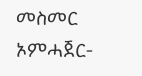መስመር ኦምሓጀር-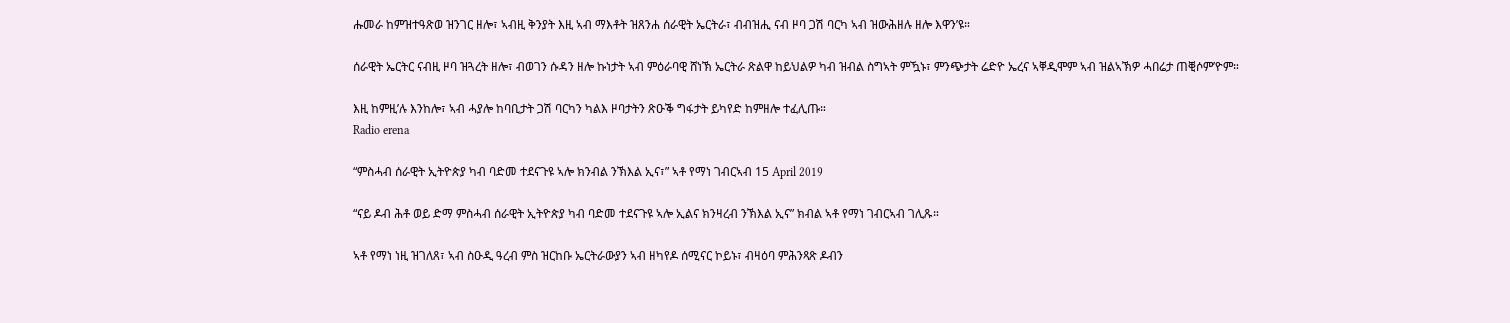ሑመራ ከምዝተዓጽወ ዝንገር ዘሎ፣ ኣብዚ ቅንያት እዚ ኣብ ማእቶት ዝጸንሐ ሰራዊት ኤርትራ፣ ብብዝሒ ናብ ዞባ ጋሽ ባርካ ኣብ ዝውሕዘሉ ዘሎ እዋን’ዩ።

ሰራዊት ኤርትር ናብዚ ዞባ ዝጓረት ዘሎ፣ ብወገን ሱዳን ዘሎ ኩነታት ኣብ ምዕራባዊ ሸነኽ ኤርትራ ጽልዋ ከይህልዎ ካብ ዝብል ስግኣት ምዃኑ፣ ምንጭታት ሬድዮ ኤረና ኣቐዲሞም ኣብ ዝልኣኽዎ ሓበሬታ ጠቒሶም’ዮም።

እዚ ከምዚ’ሉ እንከሎ፣ ኣብ ሓያሎ ከባቢታት ጋሽ ባርካን ካልእ ዞባታትን ጽዑቕ ግፋታት ይካየድ ከምዘሎ ተፈሊጡ።
Radio erena

“ምስሓብ ሰራዊት ኢትዮጵያ ካብ ባድመ ተደናጉዩ ኣሎ ክንብል ንኽእል ኢና፣” ኣቶ የማነ ገብርኣብ 15 April 2019

“ናይ ዶብ ሕቶ ወይ ድማ ምስሓብ ሰራዊት ኢትዮጵያ ካብ ባድመ ተደናጉዩ ኣሎ ኢልና ክንዛረብ ንኽእል ኢና” ክብል ኣቶ የማነ ገብርኣብ ገሊጹ።

ኣቶ የማነ ነዚ ዝገለጸ፣ ኣብ ስዑዲ ዓረብ ምስ ዝርከቡ ኤርትራውያን ኣብ ዘካየዶ ሰሚናር ኮይኑ፣ ብዛዕባ ምሕንጻጽ ዶብን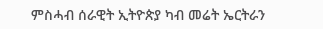ምስሓብ ሰራዊት ኢትዮጵያ ካብ መሬት ኤርትራን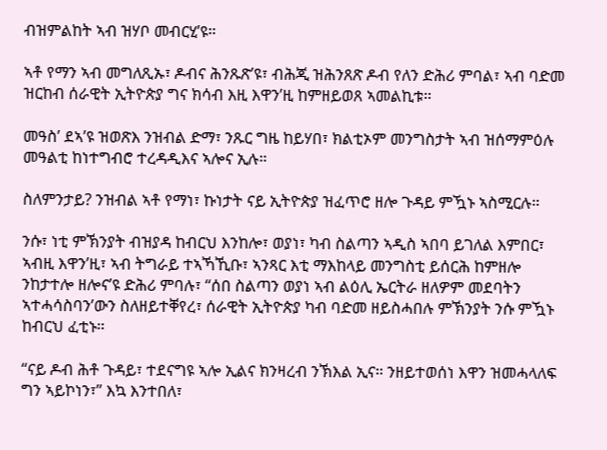ብዝምልከት ኣብ ዝሃቦ መብርሂ’ዩ።

ኣቶ የማን ኣብ መግለጺኡ፣ ዶብና ሕንጹጽ’ዩ፣ ብሕጂ ዝሕንጸጽ ዶብ የለን ድሕሪ ምባል፣ ኣብ ባድመ ዝርከብ ሰራዊት ኢትዮጵያ ግና ክሳብ እዚ እዋን’ዚ ከምዘይወጸ ኣመልኪቱ።

መዓስ’ ደኣ’ዩ ዝወጽእ ንዝብል ድማ፣ ንጹር ግዜ ከይሃበ፣ ክልቲኦም መንግስታት ኣብ ዝሰማምዕሉ መዓልቲ ከነተግብሮ ተረዳዲእና ኣሎና ኢሉ።

ስለምንታይ? ንዝብል ኣቶ የማነ፣ ኩነታት ናይ ኢትዮጵያ ዝፈጥሮ ዘሎ ጉዳይ ምዃኑ ኣስሚርሉ።

ንሱ፣ ነቲ ምኽንያት ብዝያዳ ከብርህ እንከሎ፣ ወያነ፣ ካብ ስልጣን ኣዲስ ኣበባ ይገለል እምበር፣ ኣብዚ እዋን’ዚ፣ ኣብ ትግራይ ተኣኻኺቡ፣ ኣንጻር እቲ ማእከላይ መንግስቲ ይሰርሕ ከምዘሎ ንከታተሎ ዘሎና’ዩ ድሕሪ ምባሉ፣ “ሰበ ስልጣን ወያነ ኣብ ልዕሊ ኤርትራ ዘለዎም መደባትን ኣተሓሳስባን’ውን ስለዘይተቐየረ፣ ሰራዊት ኢትዮጵያ ካብ ባድመ ዘይስሓበሉ ምኽንያት ንሱ ምዃኑ ከብርህ ፈቲኑ።

“ናይ ዶብ ሕቶ ጉዳይ፣ ተደናግዩ ኣሎ ኢልና ክንዛረብ ንኽእል ኢና። ንዘይተወሰነ እዋን ዝመሓላለፍ ግን ኣይኮነን፣” እኳ እንተበለ፣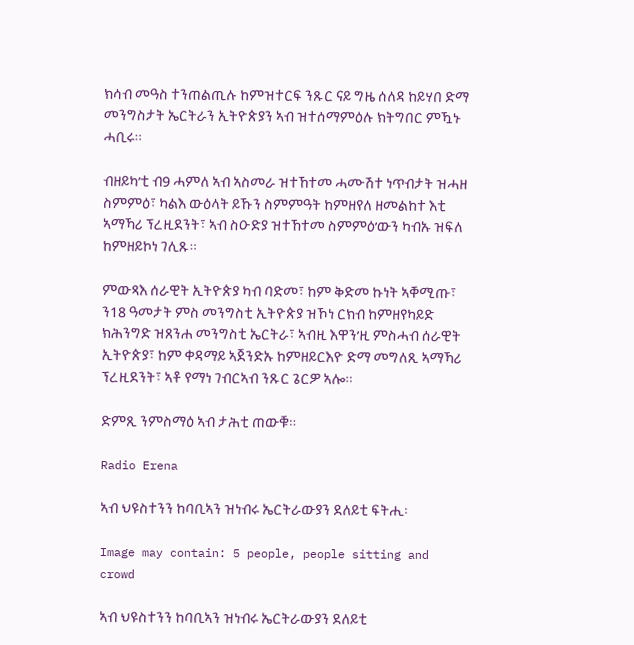ክሳብ መዓስ ተንጠልጢሉ ከምዝተርፍ ንጹር ናይ ግዜ ሰለዳ ከይሃበ ድማ መንግስታት ኤርትራን ኢትዮጵያን ኣብ ዝተሰማምዕሉ ክትግበር ምዃኑ ሓቢሩ።

ብዘይካ’ቲ ብ9 ሓምለ ኣብ ኣስመራ ዝተኸተመ ሓሙሽተ ነጥብታት ዝሓዘ ስምምዕ፣ ካልእ ውዕላት ይኹን ስምምዓት ከምዘየለ ዘመልከተ እቲ ኣማኻሪ ፕረዚደንት፣ ኣብ ስዑድያ ዝተኸተመ ስምምዕ’ውን ካብኡ ዝፍለ ከምዘይኮነ ገሊጹ።

ምውጻእ ሰራዊት ኢትዮጵያ ካብ ባድመ፣ ከም ቅድመ ኩነት ኣቐሚጡ፣ ን18 ዓመታት ምስ መንግስቲ ኢትዮጵያ ዝኾነ ርክብ ከምዘየካይድ ክሕንግድ ዝጸንሐ መንግስቲ ኤርትራ፣ ኣብዚ እዋን’ዚ ምስሓብ ሰራዊት ኢትዮጵያ፣ ከም ቀዳማይ ኣጀንድኡ ከምዘይርእዮ ድማ መግለጺ ኣማኻሪ ፕረዚደንት፣ ኣቶ የማነ ገብርኣብ ንጹር ጌርዎ ኣሎ።

ድምጺ ንምስማዕ ኣብ ታሕቲ ጠውቑ።

Radio Erena

ኣብ ህዩስተንን ከባቢኣን ዝነብሩ ኤርትራውያን ደለይቲ ፍትሒ፡

Image may contain: 5 people, people sitting and crowd

ኣብ ህዩስተንን ከባቢኣን ዝነብሩ ኤርትራውያን ደለይቲ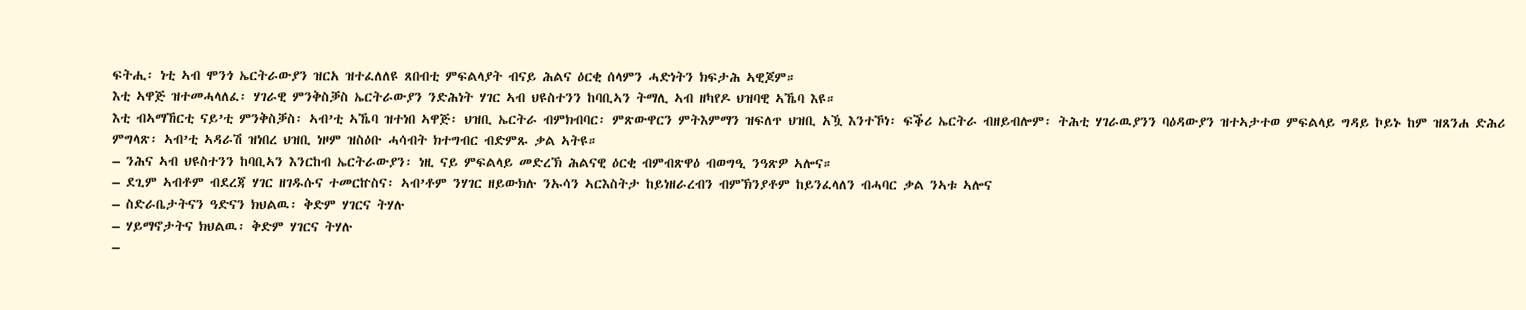ፍትሒ፡ ነቲ ኣብ ሞንጎ ኤርትራውያን ዝርአ ዝተፈለለዩ ጸበብቲ ምፍልላያት ብናይ ሕልና ዕርቂ ሰላምን ሓድነትን ክፍታሕ ኣዊጆም።
እቲ ኣዋጅ ዝተመሓላለፈ፡ ሃገራዊ ምንቅስቓስ ኤርትራውያን ንድሕነት ሃገር ኣብ ህዩስተንን ከባቢኣን ትማሊ ኣብ ዘካየዶ ህዝባዊ ኣኼባ እዩ።
እቲ ብኣማኸርቲ ናይ’ቲ ምንቅስቓስ፡ ኣብ’ቲ ኣኼባ ዝተነበ ኣዋጅ፡ ህዝቢ ኤርትራ ብምክብባር፡ ምጽውዋርን ምትእምማን ዝፍለጥ ህዝቢ አዃ እንተኾነ፡ ፍቕሪ ኤርትራ ብዘይብሎም፡ ትሕቲ ሃገራዉያንን ባዕዳውያን ዝተኣታተወ ምፍልላይ ግዳይ ኮይኑ ከም ዝጸንሐ ድሕሪ ምግላጽ፡ ኣብ’ቲ ኣዳራሽ ዝነበረ ህዝቢ ነዞም ዝስዕቡ ሓሳብት ክተግብር ብድምጹ ቃል ኣትዩ።
– ንሕና ኣብ ህዩስተንን ከባቢኣን እንርከብ ኤርትራውያን፡ ነዚ ናይ ምፍልላይ መድረኽ ሕልናዊ ዕርቂ ብምብጽዋዕ ብወግዒ ንዓጽዎ ኣሎና።
– ደጊም ኣብቶም ብደረጃ ሃገር ዘገዱሱና ተመርኵስና፡ ኣብ’ቶም ንሃገር ዘይውክሉ ንኡሳን ኣርእስትታ ከይነዘራረብን ብምኽንያቶም ከይንፈላለን ብሓባር ቃል ንኣቱ ኣሎና
– ስድራቤታትናን ዓድናን ክህልዉ፡ ቅድም ሃገርና ትሃሉ
– ሃይማኖታትና ክህልዉ፡ ቅድም ሃገርና ትሃሉ
–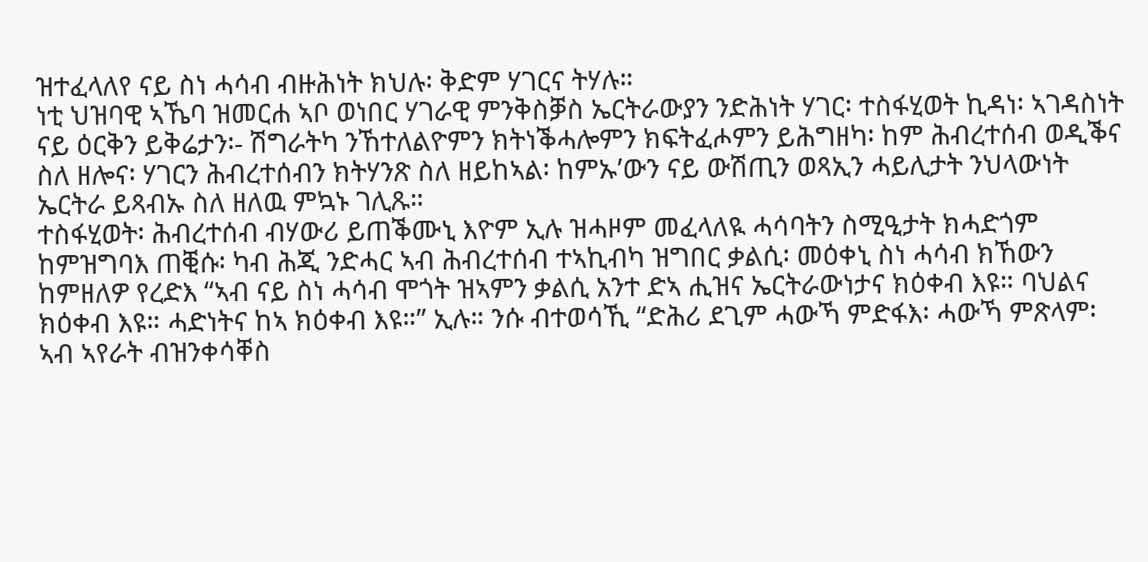ዝተፈላለየ ናይ ስነ ሓሳብ ብዙሕነት ክህሉ፡ ቅድም ሃገርና ትሃሉ።
ነቲ ህዝባዊ ኣኼባ ዝመርሐ ኣቦ ወነበር ሃገራዊ ምንቅስቓስ ኤርትራውያን ንድሕነት ሃገር፡ ተስፋሂወት ኪዳነ፡ ኣገዳስነት ናይ ዕርቅን ይቅሬታን፡- ሽግራትካ ንኸተለልዮምን ክትነቕሓሎምን ክፍትፈሖምን ይሕግዘካ፡ ከም ሕብረተሰብ ወዲቕና ስለ ዘሎና፡ ሃገርን ሕብረተሰብን ክትሃንጽ ስለ ዘይከኣል፡ ከምኡ’ውን ናይ ውሽጢን ወጻኢን ሓይሊታት ንህላውነት ኤርትራ ይጻብኡ ስለ ዘለዉ ምኳኑ ገሊጹ።
ተስፋሂወት፡ ሕብረተሰብ ብሃውሪ ይጠቕሙኒ እዮም ኢሉ ዝሓዞም መፈላለዪ ሓሳባትን ስሚዒታት ክሓድጎም ከምዝግባእ ጠቒሱ፡ ካብ ሕጂ ንድሓር ኣብ ሕብረተሰብ ተኣኪብካ ዝግበር ቃልሲ፡ መዕቀኒ ስነ ሓሳብ ክኸውን ከምዘለዎ የረድእ “ኣብ ናይ ስነ ሓሳብ ሞጎት ዝኣምን ቃልሲ አንተ ድኣ ሒዝና ኤርትራውነታና ክዕቀብ እዩ። ባህልና ክዕቀብ እዩ። ሓድነትና ከኣ ክዕቀብ እዩ።” ኢሉ። ንሱ ብተወሳኺ “ድሕሪ ደጊም ሓውኻ ምድፋእ፡ ሓውኻ ምጽላም፡ ኣብ ኣየራት ብዝንቀሳቐስ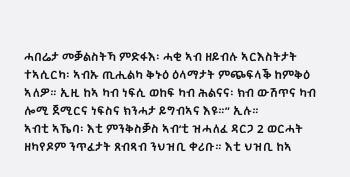ሓበሬታ መቓልስትኻ ምድፋእ፡ ሓቂ ኣብ ዘይብሉ ኣርእስትታት ተኣሲርካ፡ ኣብኡ ጢሒልካ ቅኑዕ ዕላማታት ምጭፍላቕ ከምቅዕ ኣለዎ። ኢዚ ከኣ ካብ ነፍሲ ወከፍ ካብ ሕልናና፡ ክብ ውሽጥና ካብ ሎሚ ጀሚርና ነፍስና ክንሓታ ይግብኣና እዩ።” ኢሉ።
ኣብቲ ኣኼባ፡ እቲ ምንቅስቓስ ኣብ’ቲ ዝሓለፈ ዳርጋ 2 ወርሓት ዘካየዶም ንጥፈታት ጸብጻብ ንህዝቢ ቀሪቡ። እቲ ህዝቢ ከኣ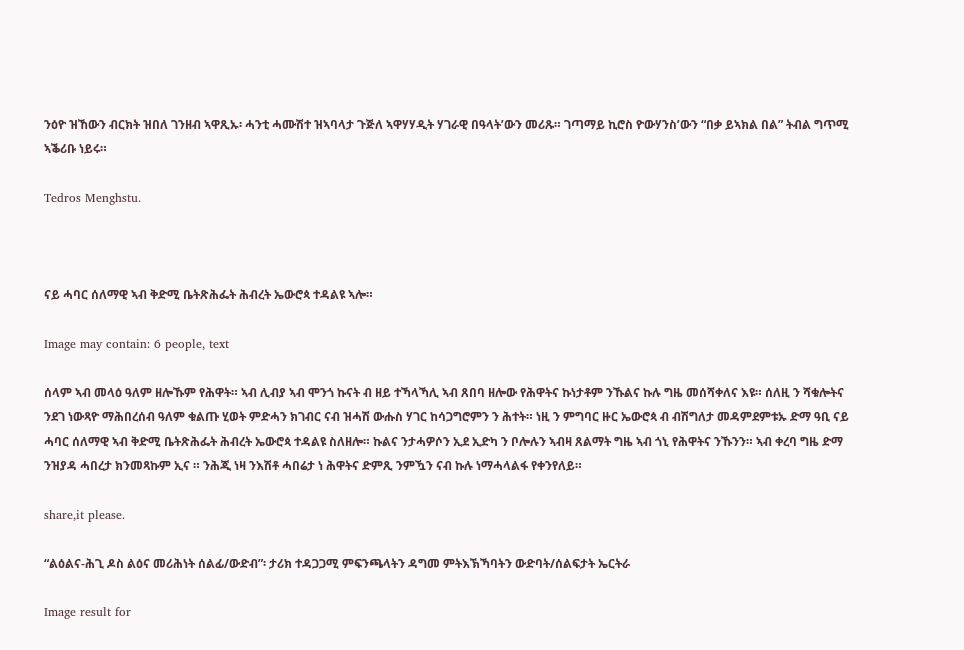ንዕዮ ዝኸውን ብርክት ዝበለ ገንዘብ ኣዋጺኡ፡ ሓንቲ ሓሙሽተ ዝኣባላታ ጉጅለ ኣዋሃሃዲት ሃገራዊ በዓላት’ውን መሪጹ። ገጣማይ ኪሮስ ዮውሃንስ’ውን “በቃ ይኣክል በል” ትብል ግጥሚ ኣቕሪቡ ነይሩ።

Tedros Menghstu.



ናይ ሓባር ሰለማዊ ኣብ ቅድሚ ቤትጽሕፌት ሕብረት ኤውሮጳ ተዳልዩ ኣሎ።

Image may contain: 6 people, text

ሰላም ኣብ መላዕ ዓለም ዘሎኹም የሕዋት። ኣብ ሊብያ ኣብ ሞንጎ ኩናት ብ ዘይ ተኻላኻሊ ኣብ ጸበባ ዘሎው የሕዋትና ኩነታቶም ንኹልና ኩሉ ግዜ መሰሻቀለና እዩ። ሰለዚ ን ሻቁሎትና ንደገ ነውጻዮ ማሕበረሰብ ዓለም ቁልጡ ሂወት ምድሓን ክገብር ናብ ዝሓሽ ውሑስ ሃገር ከሳጋግሮምን ን ሕተት። ነዚ ን ምግባር ዙር ኤውሮጳ ብ ብሽግለታ መዳምደምቱኡ ድማ ዓቢ ናይ ሓባር ሰለማዊ ኣብ ቅድሚ ቤትጽሕፌት ሕብረት ኤውሮጳ ተዳልዩ ስለዘሎ። ኩልና ንታሓዎሶን ኢደ ኢድካ ን ቦሎሉን ኣብዛ ጸልማት ግዜ ኣብ ጎኒ የሕዋትና ንኹንን። ኣብ ቀረባ ግዜ ድማ ንዝያዳ ሓበረታ ክንመጻኩም ኢና ። ንሕጂ ነዛ ንእሽቶ ሓበሬታ ነ ሕዋትና ድምጺ ንምዃን ናብ ኩሉ ነማሓላልፋ የቀንየለይ።

share,it please.

“ልዕልና-ሕጊ ዶስ ልዕና መሪሕነት ሰልፊ/ውድብ”፡ ታሪክ ተዳጋጋሚ ምፍንጫላትን ዳግመ ምትእኽኻባትን ውድባት/ሰልፍታት ኤርትራ

Image result for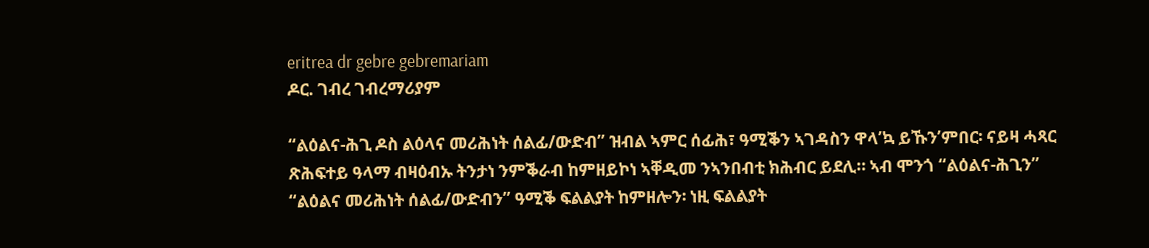eritrea dr gebre gebremariam
ዶር. ገብረ ገብረማሪያም

“ልዕልና-ሕጊ ዶስ ልዕላና መሪሕነት ሰልፊ/ውድብ” ዝብል ኣምር ሰፊሕ፣ ዓሚቕን ኣገዳስን ዋላ’ኳ ይኹን’ምበር፡ ናይዛ ሓጻር
ጽሕፍተይ ዓላማ ብዛዕብኡ ትንታነ ንምቕራብ ከምዘይኮነ ኣቐዲመ ንኣንበብቲ ክሕብር ይደሊ። ኣብ ሞንጎ “ልዕልና-ሕጊን”
“ልዕልና መሪሕነት ሰልፊ/ውድብን” ዓሚቕ ፍልልያት ከምዘሎን፡ ነዚ ፍልልያት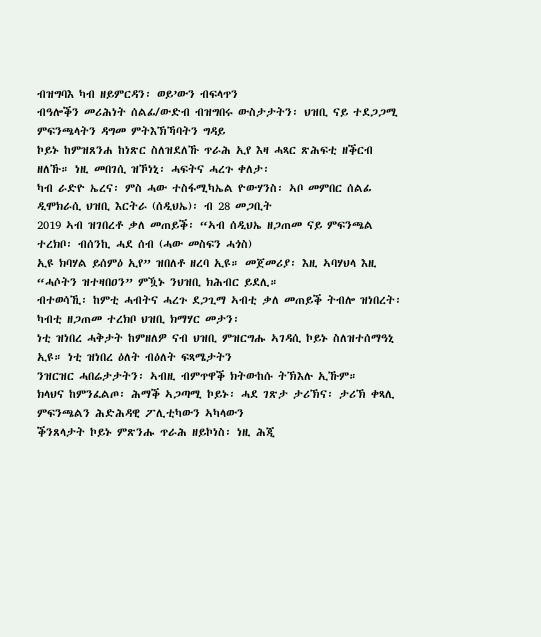ብዝግባእ ካብ ዘይምርዳን፡ ወይ’ውን ብፍላጥን
ብዓሎቕን መሪሕነት ሰልፊ/ውድብ ብዝግበሩ ውስታታትን፡ ህዝቢ ናይ ተደጋጋሚ ምፍንጫላትን ዳግመ ምትእኽኻባትን ግዳይ
ኮይኑ ከምዝጸንሐ ከነጽር ስለዝደለኹ ጥራሕ ኢየ እዛ ሓጻር ጽሕፍቲ ዘቕርብ ዘለኹ። ነዚ መበገሲ ዝኾነኒ፡ ሓፍትና ሓረጉ ቀለታ፡
ካብ ራድዮ ኤረና፡ ምስ ሓው ተስፋሚካኤል ዮውሃንስ፡ ኣቦ መምበር ሰልፊ ዲሞክራሲ ህዝቢ እርትራ (ሰዲህኤ)፡ ብ 28 መጋቢት
2019 ኣብ ዝገበረቶ ቃለ መጠይቕ፡ “ኣብ ሰዲህኤ ዘጋጠመ ናይ ምፍንጫል ተረክቦ፡ ብሰንኪ ሓደ ሰብ (ሓው መስፍን ሓጎስ)
ኢዩ ክባሃል ይሰምዕ ኢየ” ዝበለቶ ዘረባ ኢዩ። መጀመሪያ፡ እዚ ኣባሃህላ እዚ “ሓሶትን ዝተዛበዐን” ምዃኑ ንህዝቢ ክሕብር ይደሊ።
ብተወሳኺ፡ ከምቲ ሓብትና ሓረጉ ደጋጊማ ኣብቲ ቃለ መጠይቕ ትብሎ ዝነበረት፡ ካብቲ ዘጋጠመ ተረክቦ ህዝቢ ክማሃር መታን፡
ነቲ ዝነበረ ሓቅታት ከምዘለዎ ናብ ህዝቢ ምዝርግሑ ኣገዳሲ ኮይኑ ስለዝተሰማዓኒ ኢዩ። ነቲ ዝነበረ ዕለት ብዕለት ፍጻሜታትን
ንዝርዝር ሓበሬታታትን፡ ኣብዚ ብምጥዋቕ ክትውከሱ ትኽእሉ ኢኹም።
ክላህና ከምንፈልጦ፡ ሕማቕ ኣጋጣሚ ኮይኑ፡ ሓደ ገጽታ ታሪኽና፡ ታሪኽ ቀጻሊ ምፍንጫልን ሕድሕዳዊ ፖሊቲካውን ኣካላውን
ቕንጸላታት ኮይኑ ምጽንሑ ጥራሕ ዘይኮነስ፡ ነዚ ሕጂ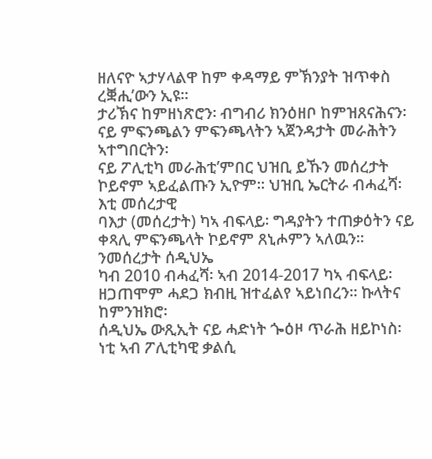ዘለናዮ ኣታሃላልዋ ከም ቀዳማይ ምኽንያት ዝጥቀስ ረቛሒ’ውን ኢዩ።
ታሪኽና ከምዘነጽሮን፡ ብግብሪ ክንዕዘቦ ከምዝጸናሕናን፡ ናይ ምፍንጫልን ምፍንጫላትን ኣጀንዳታት መራሕትን ኣተግበርትን፡
ናይ ፖሊቲካ መራሕቲ’ምበር ህዝቢ ይኹን መሰረታት ኮይኖም ኣይፈልጡን ኢዮም። ህዝቢ ኤርትራ ብሓፈሻ፡ እቲ መሰረታዊ
ባእታ (መሰረታት) ካኣ ብፍላይ፡ ግዳያትን ተጠቃዕትን ናይ ቀጻሊ ምፍንጫላት ኮይኖም ጸኒሖምን ኣለዉን። ንመሰረታት ሰዲህኤ
ካብ 2010 ብሓፈሻ፡ ኣብ 2014-2017 ካኣ ብፍላይ፡ ዘጋጠሞም ሓደጋ ክብዚ ዝተፈልየ ኣይነበረን። ኩላትና ከምንዝክሮ፡
ሰዲህኤ ውጺኢት ናይ ሓድነት ጐዕዞ ጥራሕ ዘይኮነስ፡ ነቲ ኣብ ፖሊቲካዊ ቃልሲ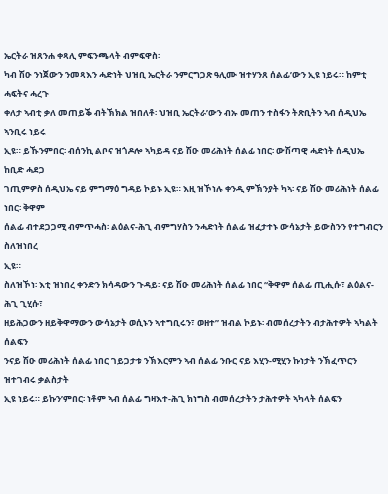ኤርትራ ዝጸንሐ ቀጻሊ ምፍንጫላት ብምፍዋስ፡
ካብ ሽዑ ንነጀውን ንመጻእን ሓድነት ህዝቢ ኤርትራ ንምርግጋጽ ዓሊሙ ዝተሃንጸ ሰልፊ’ውን ኢዩ ነይሩ። ከምቲ ሓፍትና ሓረጉ
ቀለታ ኣብቲ ቃለ መጠይቕ ብትኽክል ዝበለቶ፡ ህዝቢ ኤርትራ’ውን ብኡ መጠን ተስፋን ትጽቢትን ኣብ ሰዲህኤ ኣንቢሩ ነይሩ
ኢዩ። ይኹንምበር፡ ብሰንኪ ልቦና ዝጎዶሎ ኣካይዳ ናይ ሽዑ መሪሕነት ሰልፊ ነበር፡ ውሽጣዊ ሓድነት ሰዲህኤ ከቢድ ሓደጋ
ገጢምዎስ ሰዲህኤ ናይ ምግማዕ ግዳይ ኮይኑ ኢዩ። እዚ ዝኾነሉ ቀንዲ ምኽንያት ካኣ፡ ናይ ሽዑ መሪሕነት ሰልፊ ነበር፡ ቅዋም
ሰልፊ ብተደጋጋሚ ብምጥሓስ፡ ልዕልና-ሕጊ ብምግሃስን ንሓድነት ሰልፊ ዝፈታተኑ ውሳኔታት ይውስንን የተግብርን ስለዝነበረ
ኢዩ።
ስለዝኾነ፡ እቲ ዝነበረ ቀንድን ክሳዳውን ጉዳይ፡ ናይ ሽዑ መሪሕነት ሰልፊ ነበር “ቅዋም ሰልፊ ጢሒሱ፣ ልዕልና-ሕጊ ጊሂሱ፣
ዘይሕጋውን ዘይቅዋማውን ውሳኔታት ወሲኑን ኣተግቢሩን፣ ወዘተ” ዝብል ኮይኑ፡ ብመሰረታትን ብታሕተዎት ኣካልት ሰልፍን
ንናይ ሽዑ መሪሕነት ሰልፊ ነበር ገይጋታቱ ንኽእርምን ኣብ ሰልፊ ንቡር ናይ እሂን-ሚሂን ኩነታት ንኽፈጥርን ዝተገብሩ ቃልስታት
ኢዩ ነይሩ። ይኩን’ምበር፡ ነቶም ኣብ ሰልፊ ግዛእተ-ሕጊ ክነግስ ብመሰረታትን ታሕተዎት ኣካላት ሰልፍን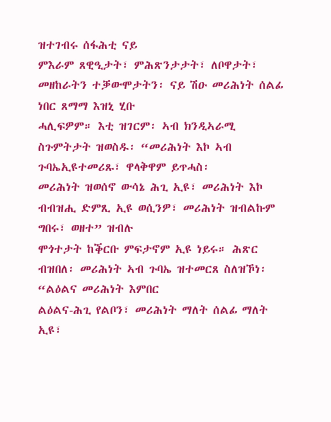ዝተገብሩ ሰፋሕቲ ናይ
ምእራም ጸዊዒታት፣ ምሕጽንታታት፣ ለቦዋታት፣ መዘከራትን ተቓውሞታትን፡ ናይ ሽዑ መሪሕነት ሰልፊ ነበር ጸማማ እዝኒ ሂቡ
ሓሊፍዎም። እቲ ዝገርም፡ ኣብ ክንዲኣራሚ ስጉምትታት ዝወስዱ፡ “መሪሕነት እኮ ኣብ ጉባኤኢዩተመሪጹ፣ ዋላቅዋም ይጥሓስ፡
መሪሕነት ዝወሰኖ ውሳኔ ሕጊ ኢዩ፣ መሪሕነት እኮ ብብዝሒ ድምጺ ኢዩ ወሲንዎ፣ መሪሕነት ዝብልኩም ግበሩ፣ ወዘተ” ዝብሉ
ሞጎተታት ከቕርቡ ምፍታኖም ኢዩ ነይሩ። ሕጽር ብዝበለ፡ መሪሕነት ኣብ ጉባኤ ዝተመርጸ ስለዝኾነ፡ “ልዕልና መሪሕነት እምበር
ልዕልና-ሕጊ የልቦን፣ መሪሕነት ማለት ሰልፊ ማለት ኢዩ፣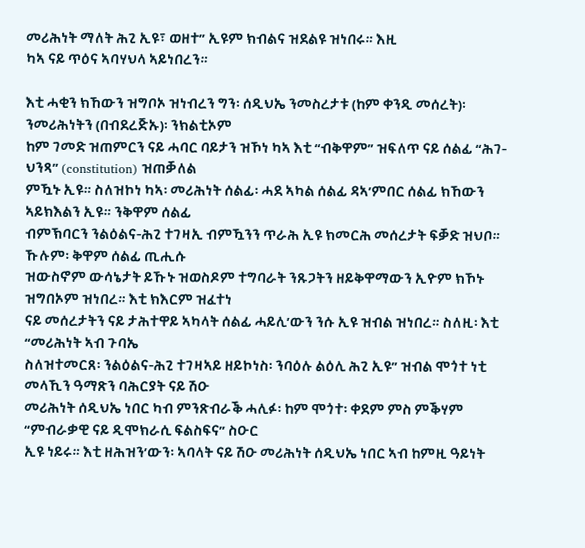መሪሕነት ማለት ሕጊ ኢዩ፣ ወዘተ” ኢዩም ክብልና ዝደልዩ ዝነበሩ። እዚ
ካኣ ናይ ጥዕና ኣባሃህላ ኣይነበረን።

እቲ ሓቂን ክኸውን ዝግቦኦ ዝነብረን ግን፡ ሰዲህኤ ንመስረታቱ (ከም ቀንዲ መሰረት)፡ ንመሪሕነትን (በብደረጅኡ)፡ ንክልቲኦም
ከም ገመድ ዝጠምርን ናይ ሓባር ባይታን ዝኾነ ካኣ እቲ “ብቅዋም” ዝፍለጥ ናይ ሰልፊ “ሕገ-ህንጻ” (constitution) ዝጠቓለል
ምዃኑ ኢዩ። ስለዝኮነ ካኣ፡ መሪሕነት ሰልፊ፡ ሓደ ኣካል ሰልፊ ዳኣ’ምበር ሰልፊ ክኸውን ኣይክእልን ኢዩ። ንቅዋም ሰልፊ
ብምኽባርን ንልዕልና-ሕጊ ተገዛኢ ብምዃንን ጥራሕ ኢዩ ክመርሕ መሰረታት ፍቓድ ዝህቦ። ኹሉም፡ ቅዋም ሰልፊ ጢሒሱ
ዝውስኖም ውሳኔታት ይኹኑ ዝወስዶም ተግባራት ንጹጋትን ዘይቅዋማውን ኢዮም ክኾኑ ዝግበኦም ዝነበረ። እቲ ክእርም ዝፈተነ
ናይ መሰረታትን ናይ ታሕተዋይ ኣካላት ሰልፊ ሓይሊ’ውን ንሱ ኢዩ ዝብል ዝነበረ። ስለዚ፡ እቲ “መሪሕነት ኣብ ጉባኤ
ስለዝተመርጸ፡ ንልዕልና-ሕጊ ተገዛኣይ ዘይኮነስ፡ ንባዕሉ ልዕሊ ሕጊ ኢዩ” ዝብል ሞጎተ ነቲ መላኺን ዓማጽን ባሕርያት ናይ ሽዑ
መሪሕነት ሰዲህኤ ነበር ካብ ምንጽብራቕ ሓሊፉ፡ ከም ሞጎተ፡ ቀደም ምስ ምቕሃም “ምብራቃዊ ናይ ዲሞክራሲ ፍልስፍና” ስዑር
ኢዩ ነይሩ። እቲ ዘሕዝን’ውን፡ ኣባላት ናይ ሽዑ መሪሕነት ሰዲህኤ ነበር ኣብ ከምዚ ዓይነት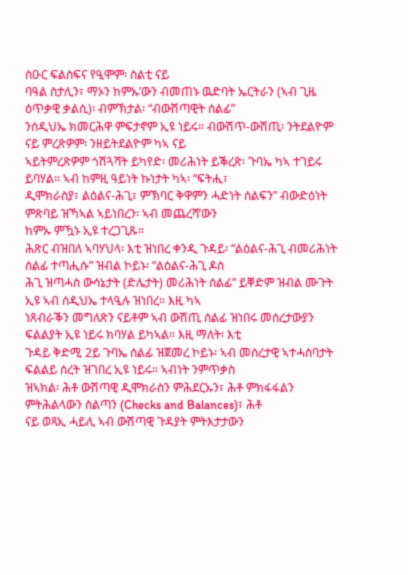ስዑር ፍልስፍና የዒሞም፡ ስልቲ ናይ
ባዓል ስታሊን፣ ማኦን ከምኡ’ውን ብመጠኑ ዉድባት ኤርትራን (ኣብ ጊዜ ዕጥቃዊ ቃልሲ)፡ ብምኽታል፡ “ብውሽጣዊት ሰልፊ”
ንሰዲህኤ ክመርሕዋ ምፍታኖም ኢዩ ነይሩ። ብውሽጥ-ውሽጢ፡ ንትደልዮም ናይ ምረጽዎም፡ ንዘይትደልዮም ካኣ ናይ
ኣይትምረጽዎም ጎሽጓሻት ይካየድ፡ መሪሕነት ይቕረጽ፡ ጉባኤ ካኣ ተገይሩ ይባሃል። ኣብ ከምዚ ዓይነት ኩነታት ካኣ፡ “ፍትሒ፣
ዲሞክራስያ፣ ልዕልና-ሕጊ፣ ምኽባር ቅዋምን ሓድነት ሰልፍን” ብውድዕነት ምጽባይ ዝኻኣል ኣይነበረን፡ ኣብ መጨረሻ’ውን
ከምኡ ምዃኑ ኢዩ ተረጋጊጹ።
ሕጽር ብዝበለ ኣባሃህላ፡ እቲ ዝነበረ ቀንዲ ጉዳይ፡ “ልዕልና-ሕጊ ብመሪሕነት ሰልፊ ተጣሒሱ” ዝብል ኮይኑ፡ “ልዕልና-ሕጊ ዶስ
ሕጊ ዝጣሓስ ውሳኔታት (ድሌታት) መሪሕነት ሰልፊ” ይቐድም ዝብል ሙጉት ኢዩ ኣብ ሰዲህኤ ተላዒሉ ዝነበረ። እዚ ካኣ
ነጸብራቕን መግለጽን ናይቶም ኣብ ውሽጢ ሰልፊ ዝነበሩ መሰረታውያን ፍልልያት ኢዩ ነይሩ ክባሃል ይካኣል። እዚ ማለት፡ እቲ
ጉዳይ ቅድሚ 2ይ ጉባኤ ሰልፊ ዝጀመረ ኮይኑ፡ ኣብ መሰረታዊ ኣተሓስባታት ፍልልይ ሰረት ዝገበረ ኢዩ ነይሩ። ኣብነት ንምጥቃስ
ዝኣክል፡ ሕቶ ውሽጣዊ ዲሞክራስን ምሕደርኡን፣ ሕቶ ምክፋፋልን ምትሕልላውን ስልጣን (Checks and Balances)፣ ሕቶ
ናይ ወጻኢ ሓይሊ ኣብ ውሽጣዊ ጉዳያት ምትእታታውን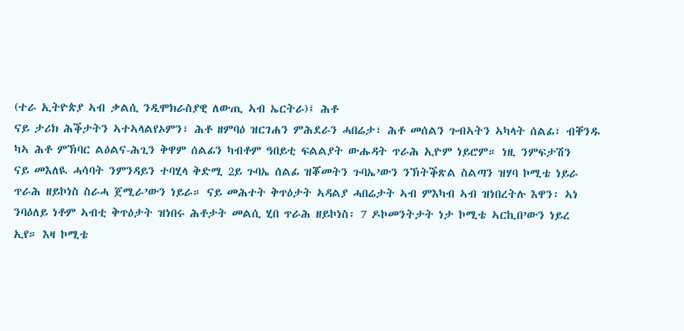(ተራ ኢትዮጵያ ኣብ ቃልሲ ንዲሞክራስያዊ ለውጢ ኣብ ኤርትራ)፤ ሕቶ
ናይ ታሪክ ሕቕታትን ኣተኣላልየኦምን፣ ሕቶ ዘምባዕ ዝርገሐን ምሕደራን ሓበሬታ፣ ሕቶ መሰልን ጉብኣትን ኣካላት ሰልፊ፣ ብቐንዱ
ካኣ ሕቶ ምኽባር ልዕልና-ሕጊን ቅዋም ሰልፊን ካብቶም ዓበይቲ ፍልልያት ውሑዳት ጥራሕ ኢዮም ነይሮም። ነዚ ንምፍታሽን
ናይ መእለዪ ሓሳባት ንምንዳይን ተባሂላ ቅድሚ 2ይ ጉባኤ ሰልፊ ዝቖመትን ጉባኤ’ውን ንኽትቕጽል ስልጣን ዝሃባ ኮሚቴ ነይራ
ጥራሕ ዘይኮነስ ስራሓ ጀሚራ’ውን ነይራ። ናይ መሕተት ቅጥዕታት ኣዳልያ ሓበሬታት ኣብ ምእካብ ኣብ ዝነበረትሉ እዋን፡ ኣነ
ንባዕለይ ነቶም ኣብቲ ቅጥዕታት ዝነበሩ ሕቶታት መልሲ ሂበ ጥራሕ ዘይኮነስ፡ 7 ዶኮመንትታት ነታ ኮሚቴ ኣርኪበ’ውን ነይረ
ኢየ። እዛ ኮሚቴ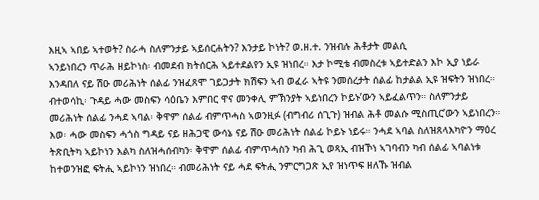እዚኣ ኣበይ ኣተወት? ስራሓ ስለምንታይ ኣይሰርሐትን? እንታይ ኮነት? ወ.ዘ.ተ. ንዝብሉ ሕቶታት መልሲ
ኣንይነበረን ጥራሕ ዘይኮነስ፡ ብመደብ ክትሰርሕ ኣይተደልየን ኢዩ ዝነበረ። እታ ኮሚቴ ብመስረቱ ኣይተድልን እኮ ኢያ ነይራ
እንዳበለ ናይ ሽዑ መሪሕነት ሰልፊ ንዝፈጸሞ ገይጋታት ክሽፍን ኣብ ወፈራ ኣትዩ ንመሰረታት ሰልፊ ከታልል ኢዩ ዝፍትን ዝነበረ።
ብተወሳኪ፡ ጉዳይ ሓው መስፍን ሳዕቤን እምበር ዋና መንቀሊ ምኽንያት ኣይነበረን ኮይኑ’ውን ኣይፈልጥን። ስለምንታይ
መሪሕነት ሰልፊ ንሓደ ኣባል፡ ቅዋም ሰልፊ ብምጥሓስ ኣወንዚፉ (ብግብሪ ሰጊጉ) ዝብል ሕቶ መልሱ ሚስጢር’ውን ኣይነበረን።
እወ፡ ሓው መስፍን ሓጎስ ግዳይ ናይ ዘሕጋዊ ውሳኔ ናይ ሽዑ መሪሕነት ሰልፊ ኮይኑ ነይሩ። ንሓደ ኣባል ስለዝጸላእካዮን ማዕረ
ትጽቢትካ ኣይኮነን እልካ ስለዝሓሰብካን፡ ቅዋም ሰልፊ ብምጥሓስን ካብ ሕጊ ወጻኢ ብዝኾነ ኣገባብን ካብ ሰልፊ ኣባልነቱ
ከተወንዝፎ ፍትሒ ኣይኮነን ዝነበረ። ብመሪሕነት ናይ ሓደ ፍትሒ ንምርግጋጽ ኢየ ዝነጥፍ ዘለኹ ዝብል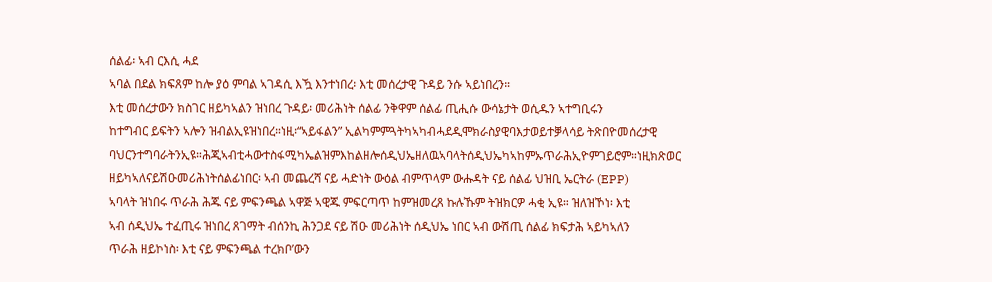ሰልፊ፡ ኣብ ርእሲ ሓደ
ኣባል በደል ክፍጸም ከሎ ያዕ ምባል ኣገዳሲ እዃ እንተነበረ፡ እቲ መሰረታዊ ጉዳይ ንሱ ኣይነበረን።
እቲ መሰረታውን ክስገር ዘይካኣልን ዝነበረ ጉዳይ፡ መሪሕነት ሰልፊ ንቅዋም ሰልፊ ጢሒሱ ውሳኔታት ወሲዱን ኣተግቢሩን
ከተግብር ይፍትን ኣሎን ዝብልኢዩዝነበረ።ነዚ፡“ኣይፋልን” ኢልካምምጓትካኣካብሓደዲሞክራስያዊባእታወይተቓላሳይ ትጽበዮመሰረታዊ
ባህርንተግባራትንኢዩ።ሕጂኣብቲሓውተስፋሚካኤልዝምእከልዘሎሰዲህኤዘለዉኣባላትሰዲህኤካኣከምኡጥራሕኢዮምገይሮም።ነዚክጽወር
ዘይካኣለናይሽዑመሪሕነትሰልፊነበር፡ ኣብ መጨረሻ ናይ ሓድነት ውዕል ብምጥላም ውሑዳት ናይ ሰልፊ ህዝቢ ኤርትራ (EPP)
ኣባላት ዝነበሩ ጥራሕ ሕጁ ናይ ምፍንጫል ኣዋጅ ኣዊጁ ምፍርጣጥ ከምዝመረጸ ኩሉኹም ትዝክርዎ ሓቂ ኢዩ። ዝለዝኾነ፡ እቲ
ኣብ ሰዲህኤ ተፈጢሩ ዝነበረ ጸገማት ብሰንኪ ሕንጋደ ናይ ሽዑ መሪሕነት ሰዲህኤ ነበር ኣብ ውሽጢ ሰልፊ ክፍታሕ ኣይካኣለን
ጥራሕ ዘይኮነስ፡ እቲ ናይ ምፍንጫል ተረክቦ’ውን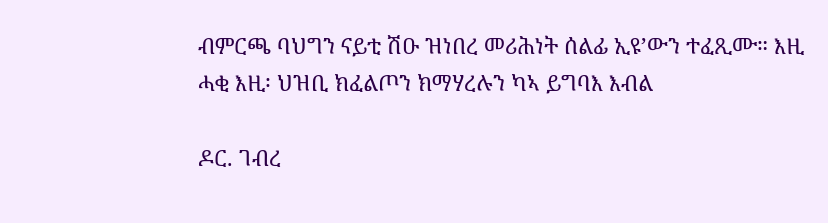ብምርጫ ባህግን ናይቲ ሽዑ ዝነበረ መሪሕነት ሰልፊ ኢዩ’ውን ተፈጺሙ። እዚ
ሓቂ እዚ፡ ህዝቢ ክፈልጦን ክማሃረሉን ካኣ ይግባእ እብል

ዶር. ገብረ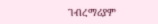ገብረማሪያም